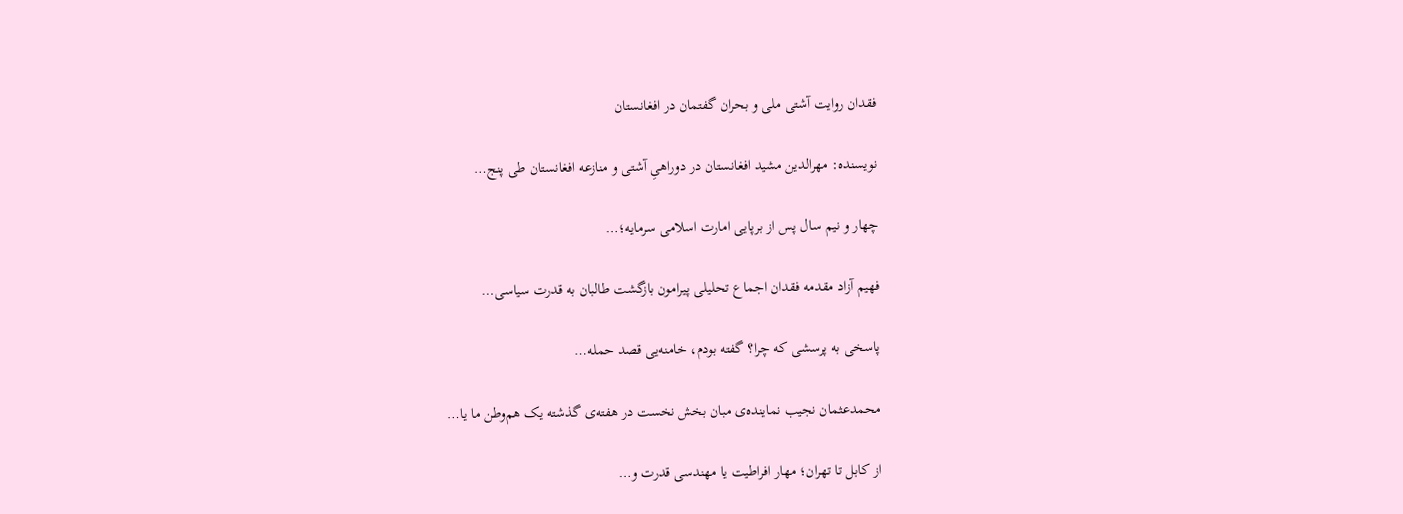فقدان روایت آشتی ملی و بحران گفتمان در افغانستان

نویسنده: مهرالدین مشید افغانستان در دوراهیِ آشتی و منازعه افغانستان طی پنج…

چهار و نیم سال پس از برپایی امارت اسلامی سرمایه؛…

فهیم آزاد مقدمه فقدان اجماع تحلیلی پیرامون بازگشت طالبان به قدرت سیاسی…

پاسخی به پرسشی که چرا؟ گفته بودم، خامنه‌یی قصد حمله…

محمدعثمان نجیب نماینده‌ی مبان بخش نخست در هفته‌ی گذشته‌ یک هم‌وطن ما یا…

از کابل تا تهران؛ مهار افراطیت یا مهندسی قدرت و…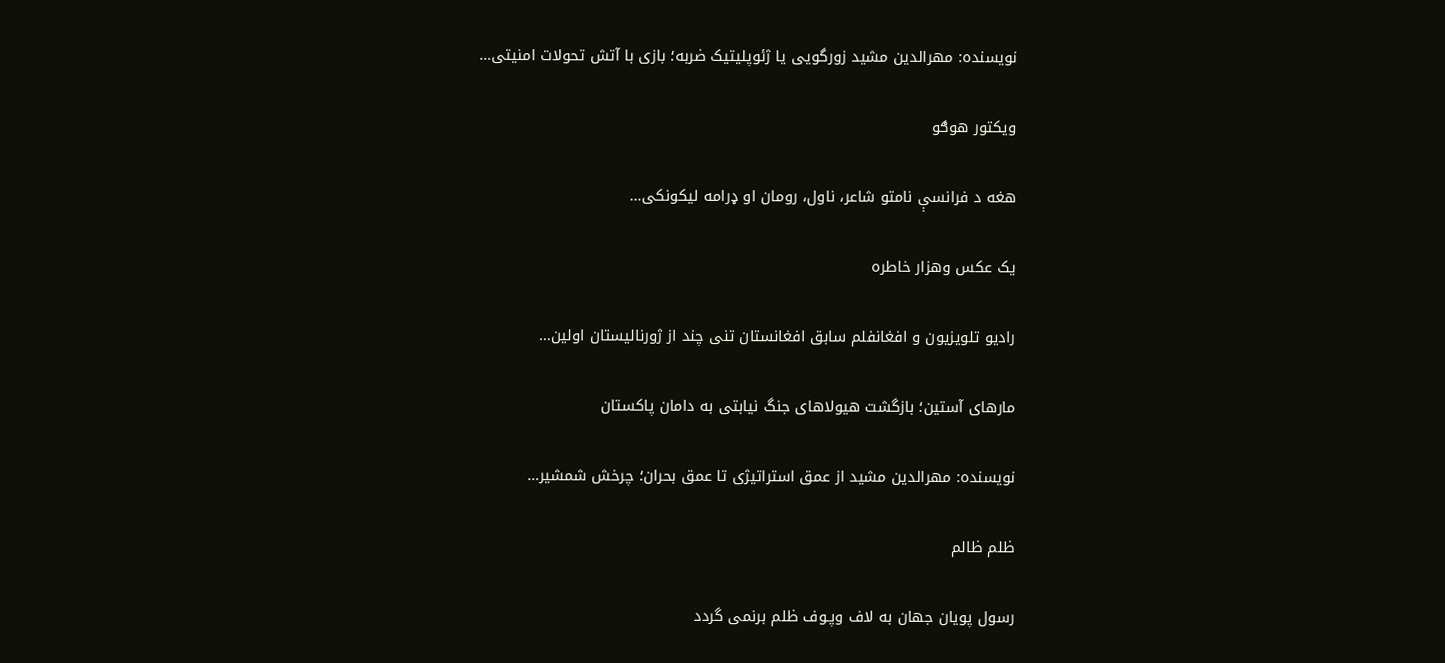نویسنده: مهرالدین مشید زورگویی یا ژئوپلیتیک ضربه؛ بازی با آتش تحولات امنیتی…

ویکتور هوګو

هغه د فرانسې نامتو شاعر، ناول، رومان او ډرامه لیکونکی…

یک عکس وهزار خاطره

راديو تلويزيون و افغانفلم سابق افغانستان تنى چند از ژورناليستان اولين…

مارهای آستین؛ بازگشت هیولاهای جنگ نیابتی به دامان پاکستان

نویسنده: مهرالدین مشید از عمق استراتیژی تا عمق بحران؛ چرخش شمشیر…

ظلم ظالم

رسول پویان جهان به لاف وپـوف ظلم برنمی گردد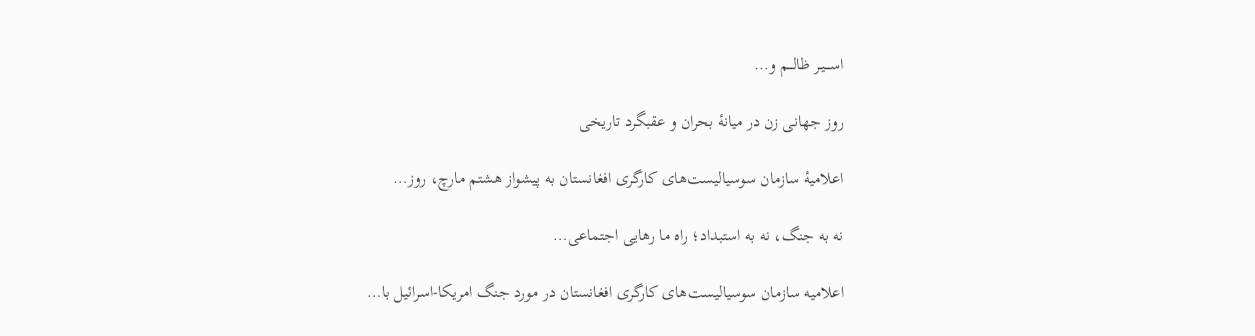اســـیـر ظالـــم و…

روز جهانی زن در میانۀ بحران و عقبگرد تاریخی

اعلامیۀ سازمان سوسیالیست‌های کارگری افغانستان به پیشواز هشتم مارچ، روز…

نه به جنگ، نه به استبداد؛ راه ما رهایی اجتماعی…

اعلامیه سازمان سوسیالیست‌های کارگری افغانستان در مورد جنگ امریکا-اسرائیل با…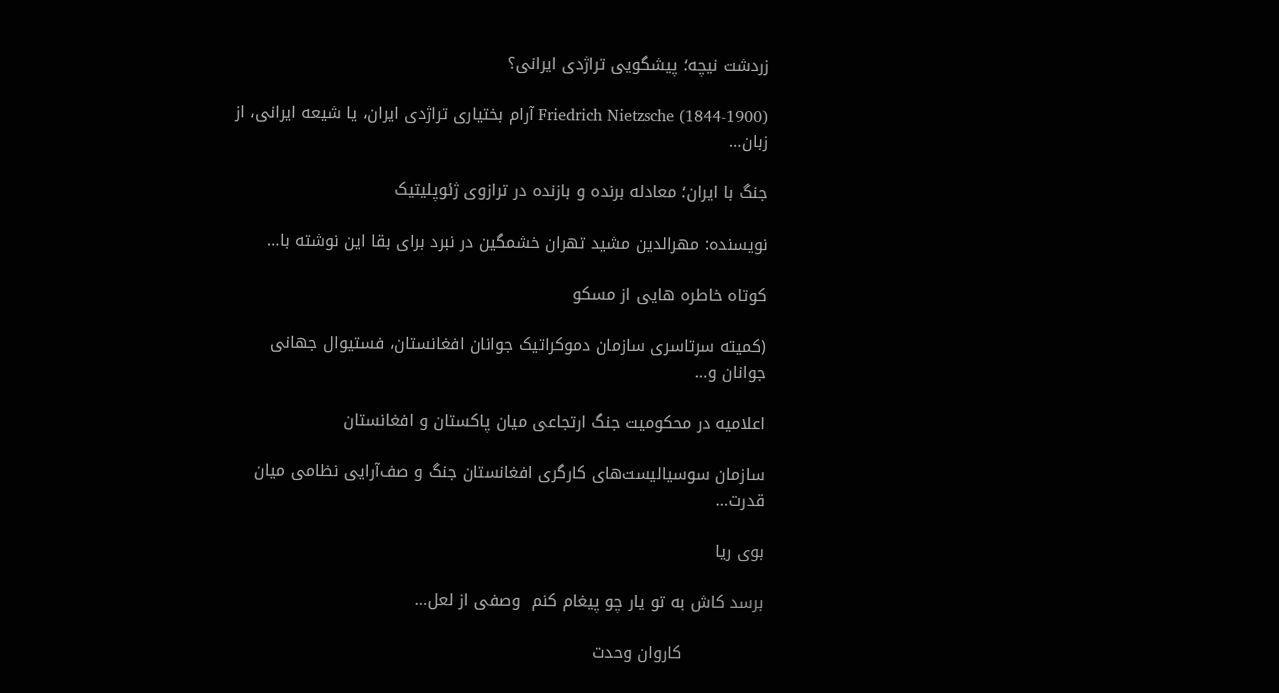زردشت نیچه؛ پیشگویی تراژدی ایرانی؟

Friedrich Nietzsche (1844-1900) آرام بختیاری تراژدی ایران، یا شیعه ایرانی، از زبان…

جنگ با ایران؛ معادله برنده و بازنده در ترازوی ژئوپلیتیک

نویسنده: مهرالدین مشید تهران خشمگین در نبرد برای بقا این نوشته با…

کوتاه خاطره هایی از مسکو

(کمیته سرتاسری سازمان دموکراتیک جوانان افغانستان، فستیوال جهانی جوانان و…

اعلامیه در محکومیت جنگ ارتجاعی میان پاکستان و افغانستان

سازمان سوسیالیست‌های کارگری افغانستان جنگ و صف‌آرایی نظامی میان قدرت…

بوی ریا

برسد کاش به تو یار چو پیغام کنم  وصفی از لعل…

               کاروان وحدت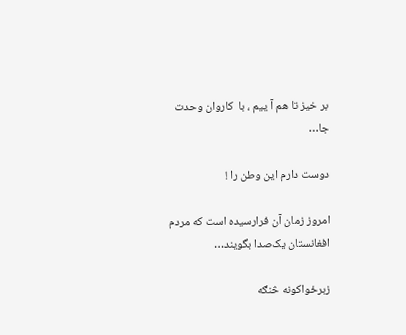بر خیز تا هم آ ییم ، با  کاروان وحدت  جا…

دوست دارم این وطن را !

امروز زمان آن فرارسیده است که مردم افغانستان یک‌صدا بگویند…

زبرځواکونه څنګه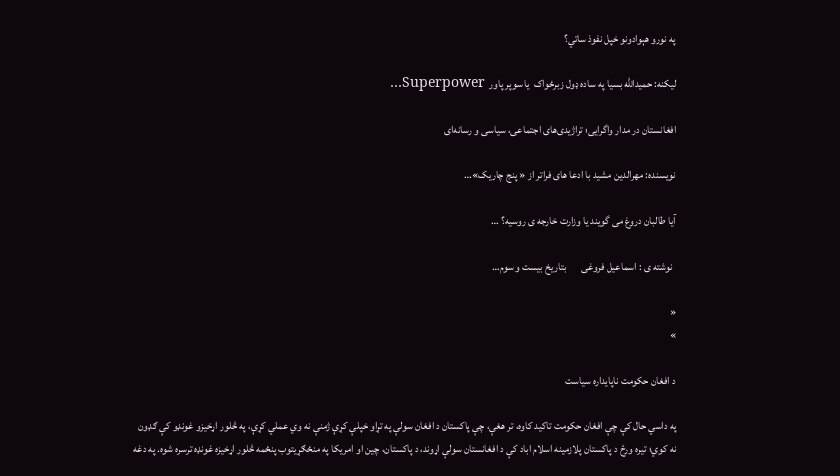په نورو هېوادونو خپل نفوذ ساتي؟

ليکنه: حميدالله بسيا په ساده ډول زبرځواک  يا سوپر پاور  Superpower…

افغانستان در مدار واگرایی؛ تراژیدی‌های اجتماعی، سیاسی و رسانه‌ای

نویسنده: مهرالدین مشید با ادعا های فراتر از « پنج چاریک»…

آیا طالبان دروغ می گویند یا وزارت خارجه ی روسیه؟ …

  نوشته ی : اسماعیل فروغی       بتاریخ بیست و سوم…

«
»

د افغان حکومت ناپايداره سياست

په داسي حال کې چې افغان حکومت تاکيد کاوه، تر هغې، چې پاکستان د افغان سولې په تړاو خپلې کړې ژمنې نه وي عملي کړې، په څلور اړخيزو غونډو کې ګډون نه کوي؛ تیره ورځ د پاکستان پلازمينه اسلام اباد کې د افغانستان سولې اړوند، د پاکستان، چين او امریکا په منځګړيتوب پنځمه څلور اړخيزه غونډه ترسره شوه. په دغه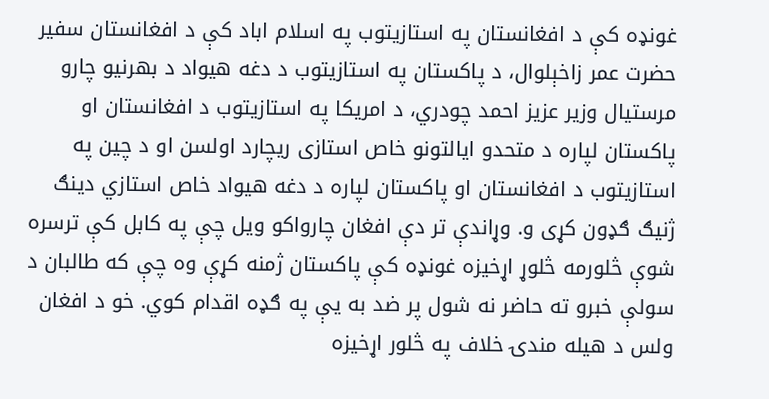غونډه کې د افغانستان په استازیتوب په اسلام اباد کې د افغانستان سفیر حضرت عمر زاخېلوال، د پاکستان په استازیتوب د دغه هیواد د بهرنیو چارو مرستیال وزیر عزیز احمد چودري، د امریکا په استازیتوب د افغانستان او پاکستان لپاره د متحدو ایالتونو خاص استازی ریچارد اولسن او د چین په استازیتوب د افغانستان او پاکستان لپاره د دغه هیواد خاص استازي دینګ ژنیګ ګډون کړی و. وړاندې تر دې افغان چارواکو ويل چې په کابل کې ترسره شوې څلورمه څلوړ اړخيزه غونډه کې پاکستان ژمنه کړې وه چې که طالبان د سولې خبرو ته حاضر نه شول پر ضد به یې په ګډه اقدام کوي. خو د افغان ولس د هيله مندۍ خلاف په څلور اړخیزه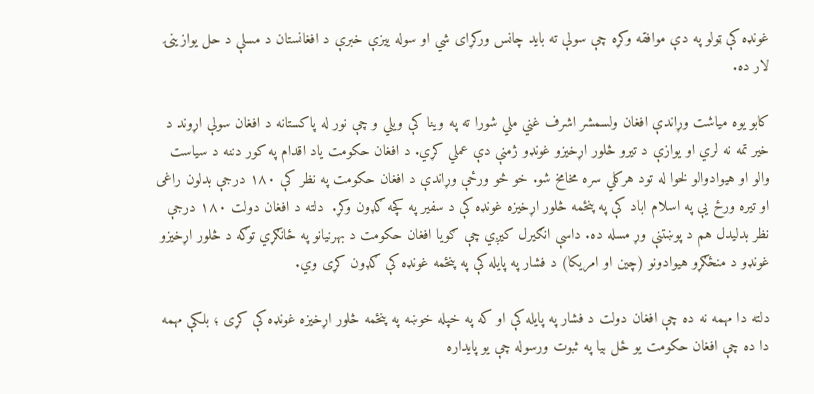غونډه کې ټولو په دې موافقه وکړه چې سولې ته باید چانس ورکړای شي او سوله ییزې خبرې د افغانستان د مسلې د حل یوازینۍ لار ده.

کابو يوه مياشت وړاندې افغان ولسمشر اشرف غني ملي شورا ته په وينا کې ويلي و چې نور له پاکستانه د افغان سولې اړوند د خير تمه نه لري او يوازې د تيرو څلور اړخيزو غونډو ژمنې دې عملي کړي. د افغان حکومت ياد اقدام په کور دننه د سياست والو او هيوادوالو لخوا له تود هرکلي سره مخامخ شو. خو څو ورځې وړاندې د افغان حکومت په نظر کې ۱۸۰ درجې بدلون راغی او تيره ورځ یې په اسلام اباد کې په پنځمه څلور اړخيزه غونډه کې د سفير په کچه ګډون وکړ.  دلته د افغان دولت ۱۸۰ درجې نظر بدليدل هم د پوښتنې وړ مسله ده. داسې انګيرل کيږي چې ګويا افغان حکومت د بهرنيانو په ځانګړي توګه د څلور اړخيزو غونډو د منځګړو هيوادونو (چين او امريکا) د فشار په پایله کې په پنځمه غونډه کې ګډون کړی وي.

دلته دا مهمه نه ده چې افغان دولت د فشار په پايله کې او که په خپله خوښه په پنځمه څلور اړخيزه غونډه کې کړی ؛ بلکې مهمه دا ده چې افغان حکومت يو ځل بيا په ثبوت ورسوله چې يو پایداره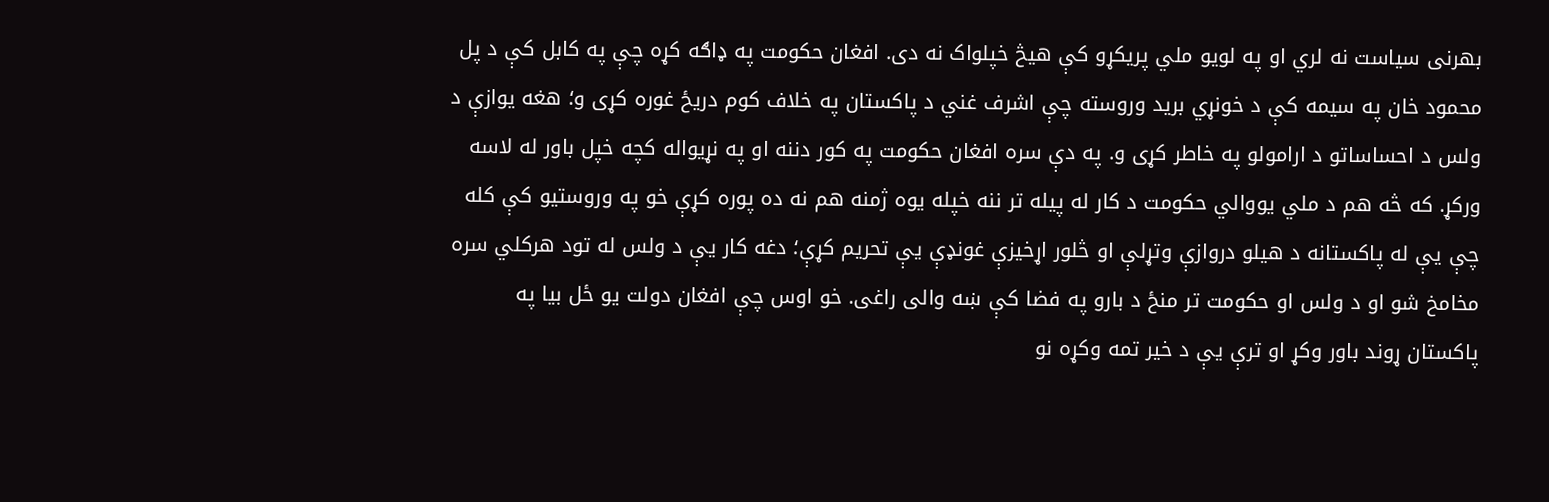بهرنی سیاست نه لري او په لويو ملي پريکړو کې هيڅ خپلواک نه دی. افغان حکومت په ډاګه کړه چې په کابل کې د پل محمود خان په سيمه کې د خونړي بريد وروسته چې اشرف غني د پاکستان په خلاف کوم دريځ غوره کړی و؛ هغه يوازې د ولس د احساساتو د ارامولو په خاطر کړی و. په دې سره افغان حکومت په کور دننه او په نړيواله کچه خپل باور له لاسه ورکړ. که څه هم د ملي يووالي حکومت د کار له پیله تر ننه خپله يوه ژمنه هم نه ده پوره کړې خو په وروستيو کې کله چې يې له پاکستانه د هيلو دروازې وتړلې او څلور اړخيزې غونډې يې تحريم کړې؛ دغه کار يې د ولس له تود هرکلي سره مخامخ شو او د ولس او حکومت تر منځ د بارو په فضا کې ښه والی راغی. خو اوس چې افغان دولت يو ځل بيا په پاکستان ړوند باور وکړ او ترې یې د خير تمه وکړه نو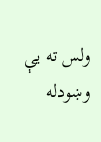ولس ته يې وښودله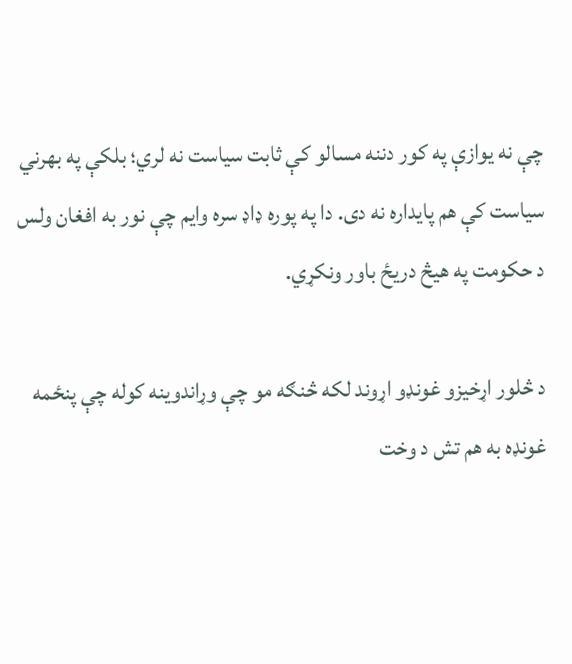چې نه يوازې په کور دننه مسالو کې ثابت سياست نه لري؛ بلکې په بهرني سياست کې هم پايداره نه دی. دا په پوره ډاډ سره وايم چې نور به افغان ولس د حکومت په هيڅ دريځ باور ونکړي.

د څلور اړخيزو غونډو اړوند لکه څنګه مو چې وړاندوينه کوله چې پنځمه غونډه به هم تش د وخت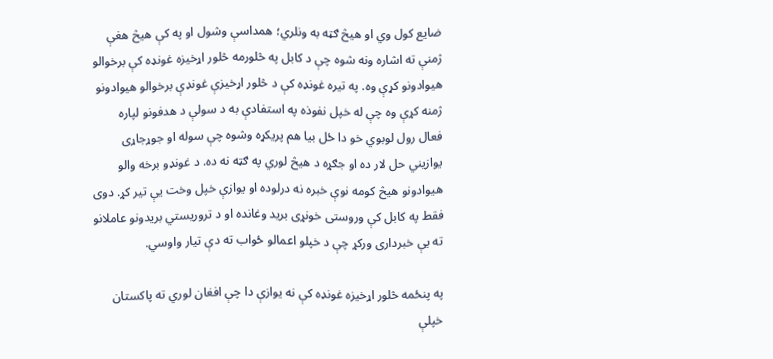ضايع کول وي او هيڅ ګټه به ونلري؛ همداسې وشول او په کې هيڅ هغې ژمنې ته اشاره ونه شوه چې د کابل په څلورمه څلور اړخیزه غونډه کې برخوالو هیوادونو کړې وه. په تيره غونډه کې د څلور اړخیزې غونډې برخوالو هیوادونو ژمنه کړې وه چې له خپل نفوذه په استفادې به د سولې د هدفونو لپاره فعال رول لوبوي خو دا ځل بيا هم پريکړه وشوه چې سوله او جوړجاړی یوازیني حل لار ده او جګړه د هیڅ لوري په ګټه نه ده. د غونډو برخه والو هيوادونو هيڅ کومه نوې خبره نه درلوده او يوازې خپل وخت يې تير کړ. دوی فقط په کابل کې وروستی خونړی بريد وغانده او د تروریستي بریدونو عاملانو ته یې خبرداری ورکړ چې د خپلو اعمالو ځواب ته دې تیار واوسي.

په پنځمه څلور اړخيزه غونډه کې نه يوازې دا چې افغان لوري ته پاکستان خپلې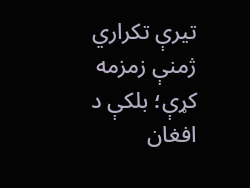تيرې تکراري ژمنې زمزمه کړې؛ بلکې د افغان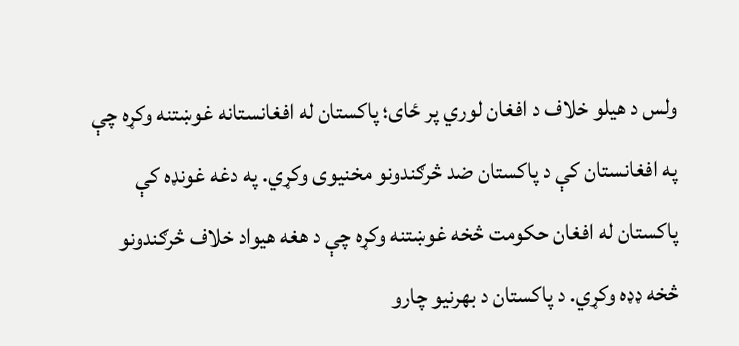ولس د هيلو خلاف د افغان لوري پر ځای؛ پاکستان له افغانستانه غوښتنه وکړه چې په افغانستان کې د پاکستان ضد څرګندونو مخنيوی وکړي. په دغه غونډه کې پاکستان له افغان حکومت څخه غوښتنه وکړه چې د هغه هیواد خلاف څرګندونو څخه ډډه وکړي. د پاکستان د بهرنیو چارو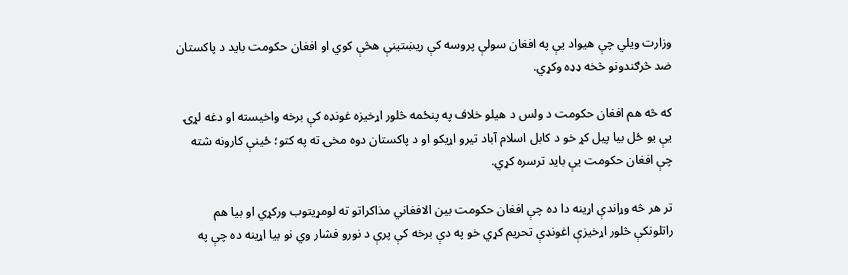وزارت ويلي چې هیواد يې په افغان سولې پروسه کې ریښتینې هڅې کوي او افغان حکومت باید د پاکستان ضد څرګندونو څخه ډډه وکړي.

که څه هم افغان حکومت د ولس د هيلو خلاف په پنځمه څلور اړخيزه غونډه کې برخه واخيسته او دغه لړۍ یې یو ځل بيا پیل کړ خو د کابل اسلام آباد تيرو اړيکو او د پاکستان دوه مخۍ ته په کتو؛ ځينې کارونه شته چې افغان حکومت يې بايد ترسره کړي.

تر هر څه وړاندې اړينه دا ده چې افغان حکومت بین الافغاني مذاکراتو ته لومړیتوب ورکړي او بيا هم راتلونکې څلور اړخيزې اغونډې تحريم کړي خو په دې برخه کې پرې د نورو فشار وي نو بيا اړينه ده چې په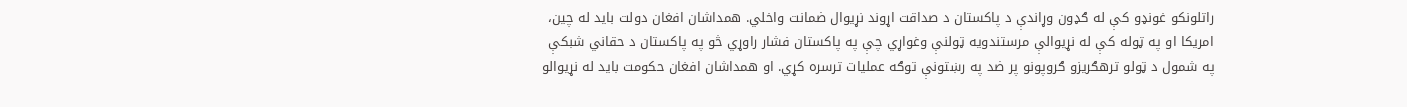راتلونکو غونډو کې له ګډون وړاندې د پاکستان د صداقت اړوند نړيوال ضمانت واخلي. همداشان افغان دولت بايد له چين، امريکا او په ټوله کې له نړيوالې مرستندويه ټولنې وغواړي چې په پاکستان فشار راوړي څو په پاکستان د حقاني شبکې په شمول د ټولو ترهګريزو ګروپونو پر ضد په رښتونې توګه عمليات ترسره کړي. او همداشان افغان حکومت بايد له نړيوالو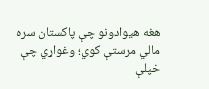هغه هيوادونو چې پاکستان سره مالي مرستې کوي؛ وغواړي چې خپلې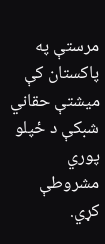مرستې په پاکستان کې ميشتې حقاني شبکې د ځپلو پوري مشروطې کړي.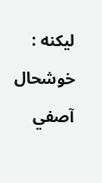لیکنه : خوشحال آصفي